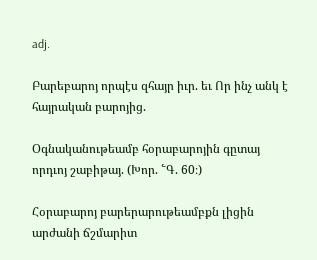adj.

Բարեբարոյ որպէս զհայր իւր. եւ Որ ինչ անկ է հայրական բարոյից.

Օգնականութեամբ հօրաբարոյին գըտայ որդւոյ շաբիթայ. (Խոր. ՟Գ. 60։)

Հօրաբարոյ բարերարութեամբքն լիցին արժանի ճշմարիտ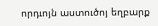որդւոյն աստուծոյ եղբարք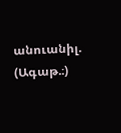անուանիլ. (Ագաթ.։)